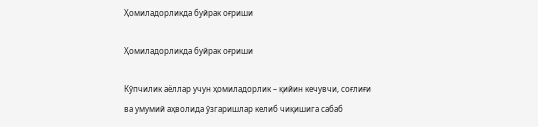Ҳомиладорликда буйрак оғриши

Ҳомиладорликда буйрак оғриши

Кўпчилик аёллар учун ҳомиладорлик – қийин кечувчи, соғлиғи ва умумий аҳволида ўзгаришлар келиб чиқишига сабаб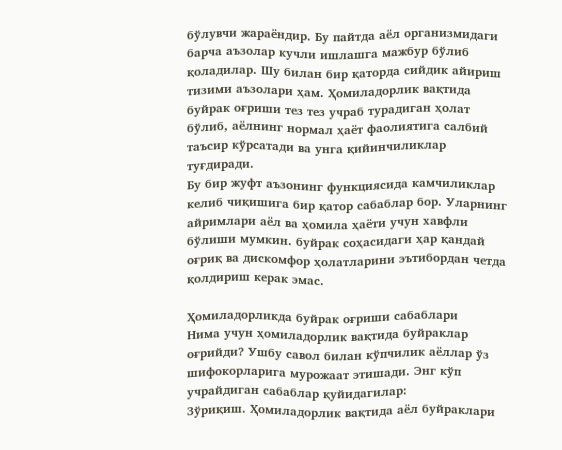бўлувчи жараёндир. Бу пайтда аёл организмидаги барча аъзолар кучли ишлашга мажбур бўлиб қоладилар. Шу билан бир қаторда сийдик айириш тизими аъзолари ҳам. Ҳомиладорлик вақтида буйрак оғриши тез тез учраб турадиган ҳолат бўлиб, аёлнинг нормал ҳаёт фаолиятига салбий таъсир кўрсатади ва унга қийинчиликлар туғдиради.
Бу бир жуфт аъзонинг функциясида камчиликлар келиб чиқишига бир қатор сабаблар бор. Уларнинг айримлари аёл ва ҳомила ҳаёти учун хавфли бўлиши мумкин. буйрак соҳасидаги ҳар қандай оғриқ ва дискомфор ҳолатларини эътибордан четда қолдириш керак эмас.

Ҳомиладорликда буйрак оғриши сабаблари
Нима учун ҳомиладорлик вақтида буйраклар оғрийди? Ушбу савол билан кўпчилик аёллар ўз шифокорларига мурожаат этишади. Энг кўп учрайдиган сабаблар қуйидагилар:
Зўриқиш. Ҳомиладорлик вақтида аёл буйраклари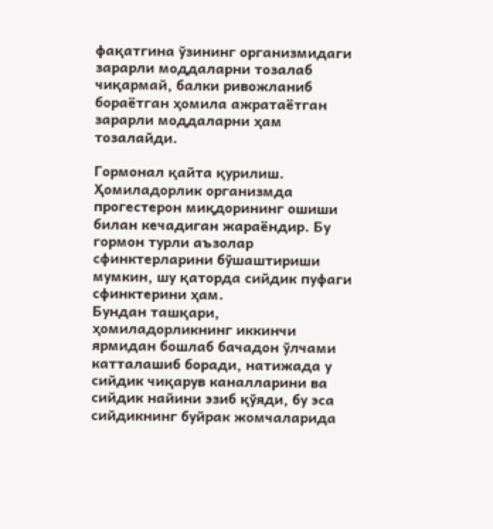фақатгина ўзининг организмидаги зарарли моддаларни тозалаб чиқармай, балки ривожланиб бораётган ҳомила ажратаётган зарарли моддаларни ҳам тозалайди.

Гормонал қайта қурилиш. Ҳомиладорлик организмда прогестерон миқдорининг ошиши билан кечадиган жараёндир. Бу гормон турли аъзолар сфинктерларини бўшаштириши мумкин, шу қаторда сийдик пуфаги сфинктерини ҳам.
Бундан ташқари, ҳомиладорликнинг иккинчи ярмидан бошлаб бачадон ўлчами катталашиб боради, натижада у сийдик чиқарув каналларини ва сийдик найини эзиб қўяди, бу эса сийдикнинг буйрак жомчаларида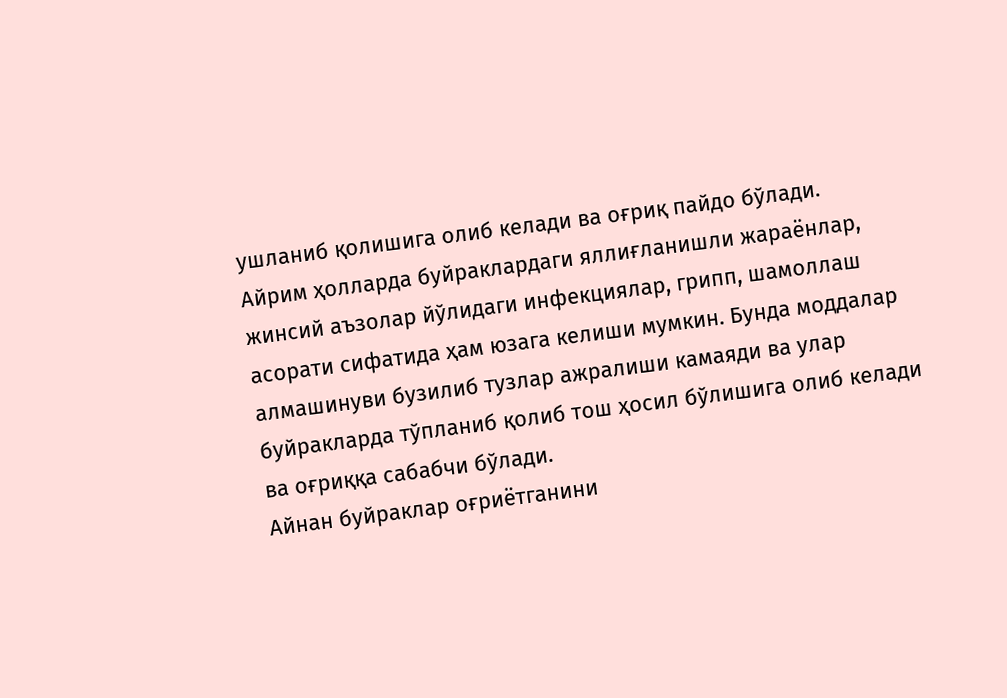ушланиб қолишига олиб келади ва оғриқ пайдо бўлади.
Айрим ҳолларда буйраклардаги яллиғланишли жараёнлар, жинсий аъзолар йўлидаги инфекциялар, грипп, шамоллаш асорати сифатида ҳам юзага келиши мумкин. Бунда моддалар алмашинуви бузилиб тузлар ажралиши камаяди ва улар буйракларда тўпланиб қолиб тош ҳосил бўлишига олиб келади ва оғриққа сабабчи бўлади.
Айнан буйраклар оғриётганини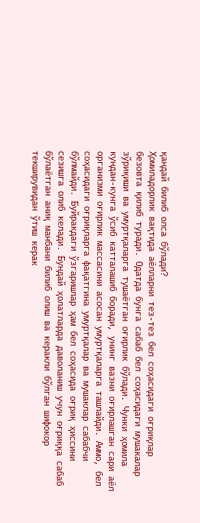қандай билиб олса бўлади?
Ҳомиладорлик вақтида аёлларни тез-тез бел соҳасидаги оғриқлар безовта қилиб туради. Одатда бунга сабаб бел соҳасидаги мушакалар зўриқиши ва умуртқаларга тушаётган оғирлик бўлади. Чунки ҳомила кундан-кунга ўсиб катталашиб боради, унинг вазни оғирлашган сари аёл организми оғирлик массасини асосан умуртқаларга ташлайди. Аммо, бел соҳасидаги оғриқларга фақатгина умуртқалар ва мушаклар сабабчи бўлмайди. Буйракдаги ўзгаришлар ҳам бел соҳасида оғриқ ҳиссини сезишга олиб келади. Бундай ҳолатларда даволаниш учун оғриққа сабаб бўлаётган аниқ манбани билиб олиш ва керакли бўлган шифокор текширувидан ўтиш керак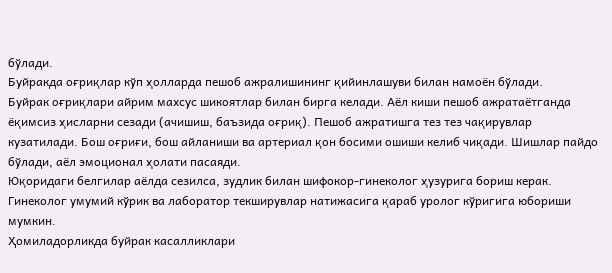бўлади.
Буйракда оғриқлар кўп ҳолларда пешоб ажралишининг қийинлашуви билан намоён бўлади.
Буйрак оғриқлари айрим махсус шикоятлар билан бирга келади. Аёл киши пешоб ажратаётганда ёқимсиз ҳисларни сезади (ачишиш, баъзида оғриқ). Пешоб ажратишга тез тез чақирувлар кузатилади. Бош оғриғи, бош айланиши ва артериал қон босими ошиши келиб чиқади. Шишлар пайдо бўлади, аёл эмоционал ҳолати пасаяди.
Юқоридаги белгилар аёлда сезилса, зудлик билан шифокор-гинеколог ҳузурига бориш керак. Гинеколог умумий кўрик ва лаборатор текширувлар натижасига қараб уролог кўригига юбориши мумкин.
Ҳомиладорликда буйрак касалликлари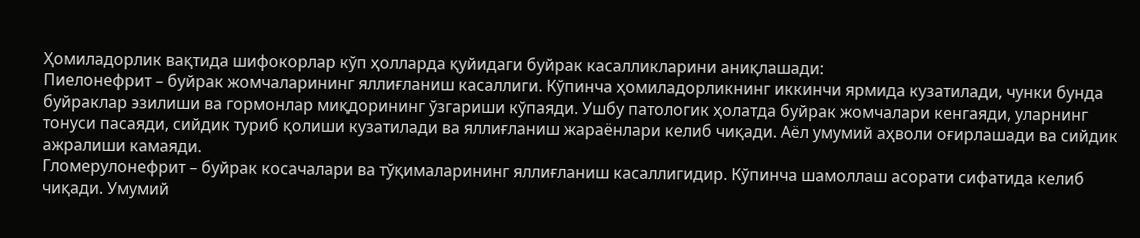Ҳомиладорлик вақтида шифокорлар кўп ҳолларда қуйидаги буйрак касалликларини аниқлашади:
Пиелонефрит – буйрак жомчаларининг яллиғланиш касаллиги. Кўпинча ҳомиладорликнинг иккинчи ярмида кузатилади, чунки бунда буйраклар эзилиши ва гормонлар миқдорининг ўзгариши кўпаяди. Ушбу патологик ҳолатда буйрак жомчалари кенгаяди, уларнинг тонуси пасаяди, сийдик туриб қолиши кузатилади ва яллиғланиш жараёнлари келиб чиқади. Аёл умумий аҳволи оғирлашади ва сийдик ажралиши камаяди.
Гломерулонефрит – буйрак косачалари ва тўқималарининг яллиғланиш касаллигидир. Кўпинча шамоллаш асорати сифатида келиб чиқади. Умумий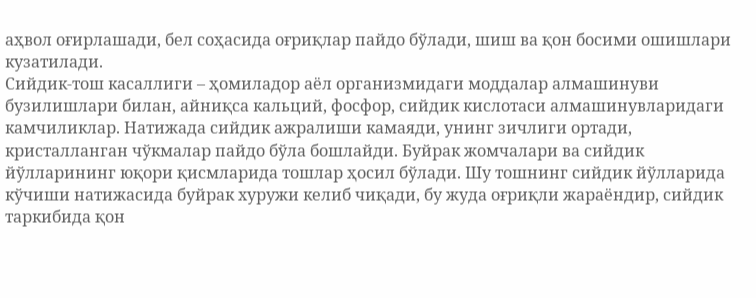аҳвол оғирлашади, бел соҳасида оғриқлар пайдо бўлади, шиш ва қон босими ошишлари кузатилади.
Сийдик-тош касаллиги – ҳомиладор аёл организмидаги моддалар алмашинуви бузилишлари билан, айниқса кальций, фосфор, сийдик кислотаси алмашинувларидаги камчиликлар. Натижада сийдик ажралиши камаяди, унинг зичлиги ортади, кристалланган чўкмалар пайдо бўла бошлайди. Буйрак жомчалари ва сийдик йўлларининг юқори қисмларида тошлар ҳосил бўлади. Шу тошнинг сийдик йўлларида кўчиши натижасида буйрак хуружи келиб чиқади, бу жуда оғриқли жараёндир, сийдик таркибида қон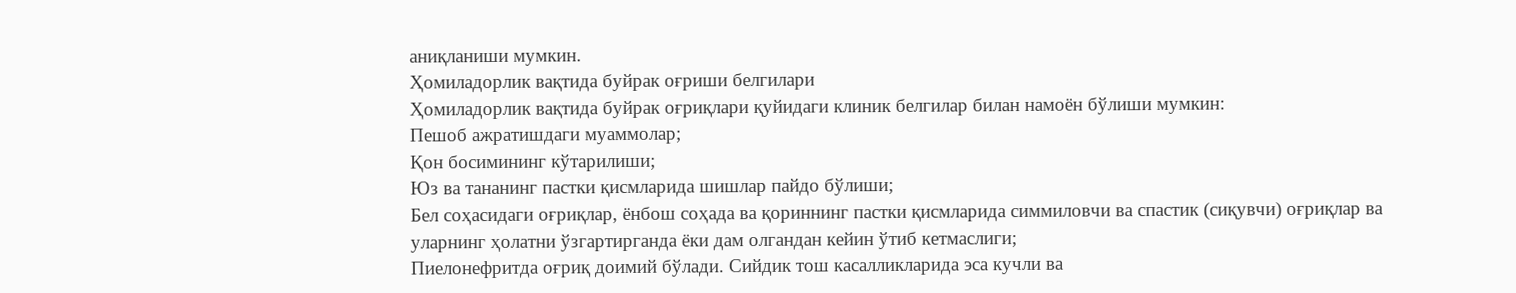аниқланиши мумкин.
Ҳомиладорлик вақтида буйрак оғриши белгилари
Ҳомиладорлик вақтида буйрак оғриқлари қуйидаги клиник белгилар билан намоён бўлиши мумкин:
Пешоб ажратишдаги муаммолар;
Қон босимининг кўтарилиши;
Юз ва тананинг пастки қисмларида шишлар пайдо бўлиши;
Бел соҳасидаги оғриқлар, ёнбош соҳада ва қориннинг пастки қисмларида симмиловчи ва спастик (сиқувчи) оғриқлар ва уларнинг ҳолатни ўзгартирганда ёки дам олгандан кейин ўтиб кетмаслиги;
Пиелонефритда оғриқ доимий бўлади. Сийдик тош касалликларида эса кучли ва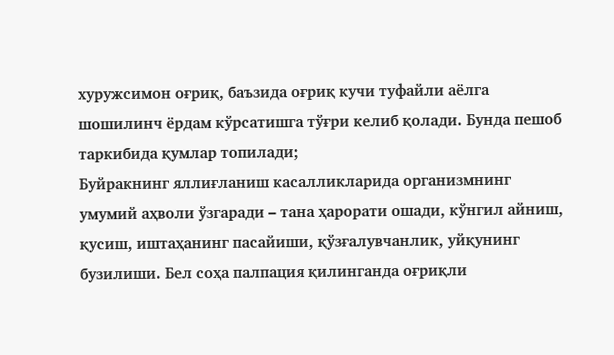хуружсимон оғриқ, баъзида оғриқ кучи туфайли аёлга шошилинч ёрдам кўрсатишга тўғри келиб қолади. Бунда пешоб таркибида қумлар топилади;
Буйракнинг яллиғланиш касалликларида организмнинг умумий аҳволи ўзгаради – тана ҳарорати ошади, кўнгил айниш, қусиш, иштаҳанинг пасайиши, қўзғалувчанлик, уйқунинг бузилиши. Бел соҳа палпация қилинганда оғриқли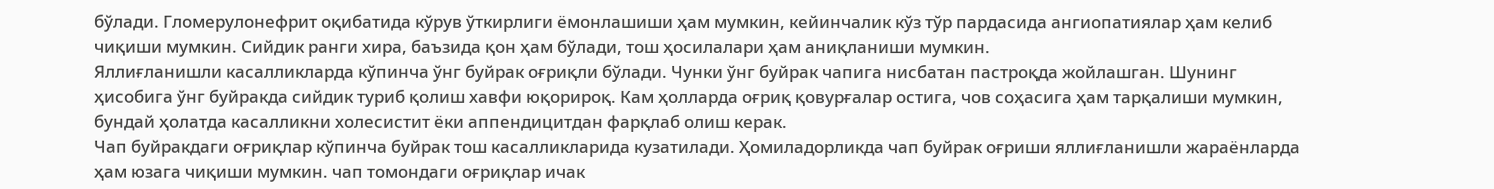бўлади. Гломерулонефрит оқибатида кўрув ўткирлиги ёмонлашиши ҳам мумкин, кейинчалик кўз тўр пардасида ангиопатиялар ҳам келиб чиқиши мумкин. Сийдик ранги хира, баъзида қон ҳам бўлади, тош ҳосилалари ҳам аниқланиши мумкин.
Яллиғланишли касалликларда кўпинча ўнг буйрак оғриқли бўлади. Чунки ўнг буйрак чапига нисбатан пастроқда жойлашган. Шунинг ҳисобига ўнг буйракда сийдик туриб қолиш хавфи юқорироқ. Кам ҳолларда оғриқ қовурғалар остига, чов соҳасига ҳам тарқалиши мумкин, бундай ҳолатда касалликни холесистит ёки аппендицитдан фарқлаб олиш керак.
Чап буйракдаги оғриқлар кўпинча буйрак тош касалликларида кузатилади. Ҳомиладорликда чап буйрак оғриши яллиғланишли жараёнларда ҳам юзага чиқиши мумкин. чап томондаги оғриқлар ичак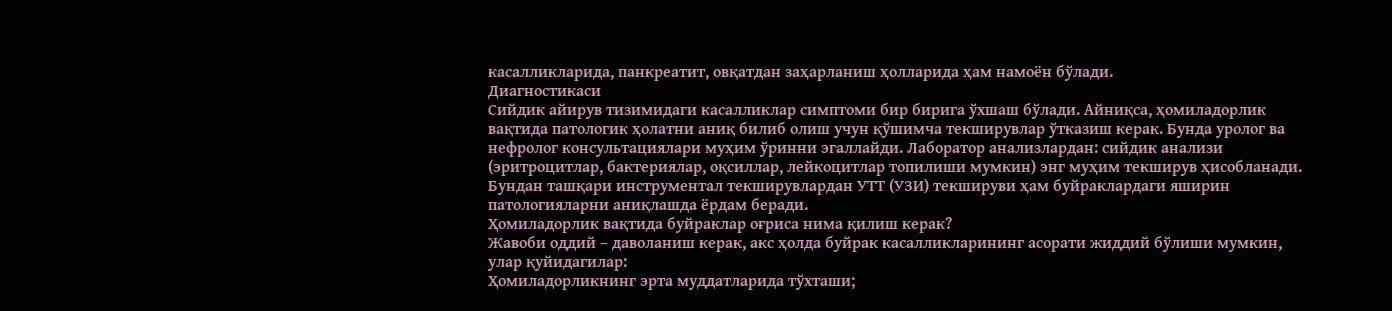касалликларида, панкреатит, овқатдан заҳарланиш ҳолларида ҳам намоён бўлади.
Диагностикаси
Сийдик айирув тизимидаги касалликлар симптоми бир бирига ўхшаш бўлади. Айниқса, ҳомиладорлик вақтида патологик ҳолатни аниқ билиб олиш учун қўшимча текширувлар ўтказиш керак. Бунда уролог ва нефролог консультациялари муҳим ўринни эгаллайди. Лаборатор анализлардан: сийдик анализи (эритроцитлар, бактериялар, оқсиллар, лейкоцитлар топилиши мумкин) энг муҳим текширув ҳисобланади. Бундан ташқари инструментал текширувлардан УТТ (УЗИ) текшируви ҳам буйраклардаги яширин патологияларни аниқлашда ёрдам беради.
Ҳомиладорлик вақтида буйраклар оғриса нима қилиш керак?
Жавоби оддий – даволаниш керак, акс ҳолда буйрак касалликларининг асорати жиддий бўлиши мумкин, улар қуйидагилар:
Ҳомиладорликнинг эрта муддатларида тўхташи;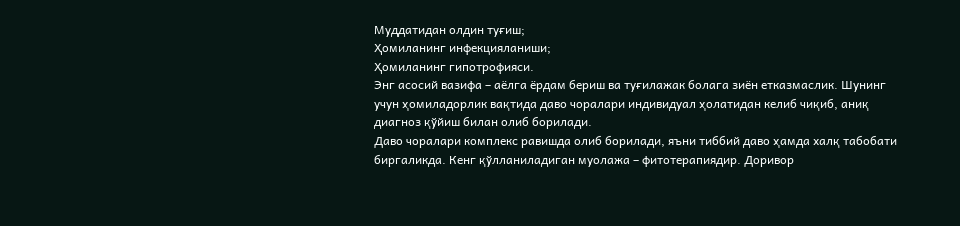Муддатидан олдин туғиш;
Ҳомиланинг инфекцияланиши;
Ҳомиланинг гипотрофияси.
Энг асосий вазифа – аёлга ёрдам бериш ва туғилажак болага зиён етказмаслик. Шунинг учун ҳомиладорлик вақтида даво чоралари индивидуал ҳолатидан келиб чиқиб, аниқ диагноз қўйиш билан олиб борилади.
Даво чоралари комплекс равишда олиб борилади, яъни тиббий даво ҳамда халқ табобати биргаликда. Кенг қўлланиладиган муолажа – фитотерапиядир. Доривор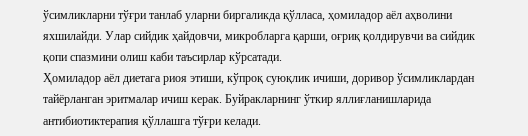ўсимликларни тўғри танлаб уларни биргаликда қўлласа, ҳомиладор аёл аҳволини яхшилайди. Улар сийдик ҳайдовчи, микробларга қарши, оғриқ қолдирувчи ва сийдик қопи спазмини олиш каби таъсирлар кўрсатади.
Ҳомиладор аёл диетага риоя этиши, кўпроқ суюқлик ичиши, доривор ўсимликлардан тайёрланган эритмалар ичиш керак. Буйракларнинг ўткир яллиғланишларида антибиотиктерапия қўллашга тўғри келади.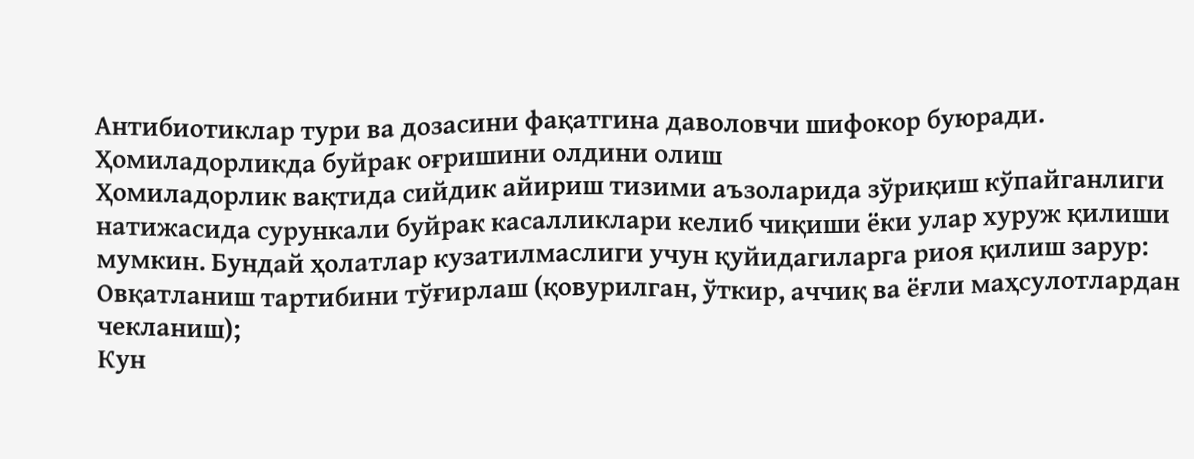Антибиотиклар тури ва дозасини фақатгина даволовчи шифокор буюради.
Ҳомиладорликда буйрак оғришини олдини олиш
Ҳомиладорлик вақтида сийдик айириш тизими аъзоларида зўриқиш кўпайганлиги натижасида сурункали буйрак касалликлари келиб чиқиши ёки улар хуруж қилиши мумкин. Бундай ҳолатлар кузатилмаслиги учун қуйидагиларга риоя қилиш зарур:
Овқатланиш тартибини тўғирлаш (қовурилган, ўткир, аччиқ ва ёғли маҳсулотлардан чекланиш);
Кун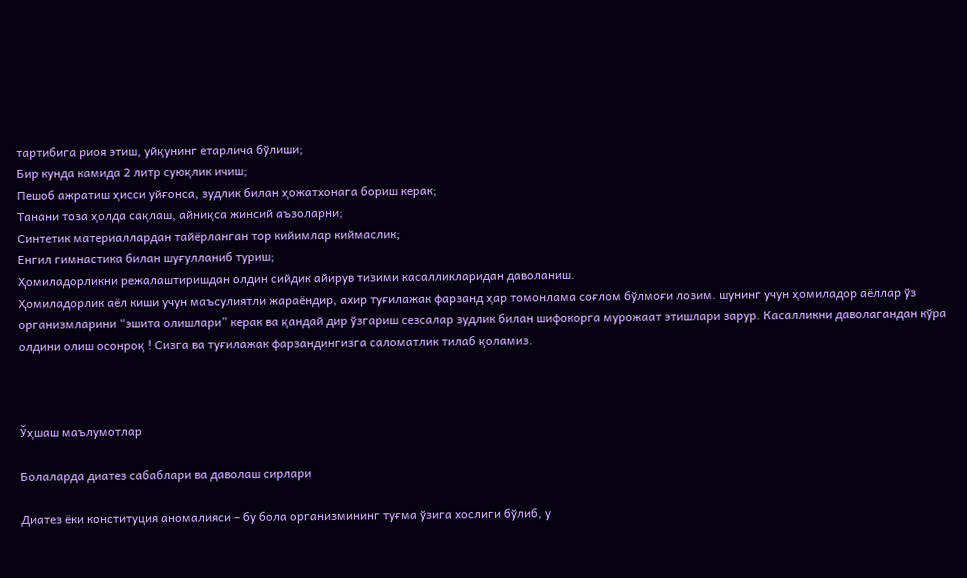тартибига риоя этиш, уйқунинг етарлича бўлиши;
Бир кунда камида 2 литр суюқлик ичиш;
Пешоб ажратиш ҳисси уйғонса, зудлик билан ҳожатхонага бориш керак;
Танани тоза ҳолда сақлаш, айниқса жинсий аъзоларни;
Синтетик материаллардан тайёрланган тор кийимлар киймаслик;
Енгил гимнастика билан шуғулланиб туриш;
Ҳомиладорликни режалаштиришдан олдин сийдик айирув тизими касалликларидан даволаниш.
Ҳомиладорлик аёл киши учун маъсулиятли жараёндир, ахир туғилажак фарзанд ҳар томонлама соғлом бўлмоғи лозим. шунинг учун ҳомиладор аёллар ўз организмларини “эшита олишлари” керак ва қандай дир ўзгариш сезсалар зудлик билан шифокорга мурожаат этишлари зарур. Касалликни даволагандан кўра олдини олиш осонроқ ! Сизга ва туғилажак фарзандингизга саломатлик тилаб қоламиз.



Ўҳшаш маълумотлар

Болаларда диатез сабаблари ва даволаш сирлари

Диатез ёки конституция аномалияси – бу бола организмининг туғма ўзига хослиги бўлиб, у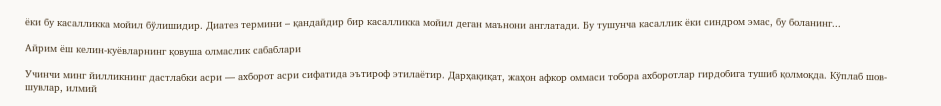ёки бу касалликка мойил бўлишидир. Диатез термини – қандайдир бир касалликка мойил деган маънони англатади. Бу тушунча касаллик ёки синдром эмас, бу боланинг...

Айрим ёш келин-куёвларнинг қовуша олмаслик сабаблари

Учинчи минг йилликнинг дастлабки асри — ахборот асри сифатида эътироф этилаётир. Дарҳақиқат, жаҳон афкор оммаси тобора ахборотлар гирдобига тушиб қолмоқда. Кўплаб шов-шувлар, илмий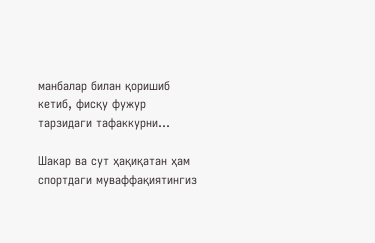манбалар билан қоришиб кетиб, фисқу фужур тарзидаги тафаккурни...

Шакар ва сут ҳақиқатан ҳам спортдаги муваффақиятингиз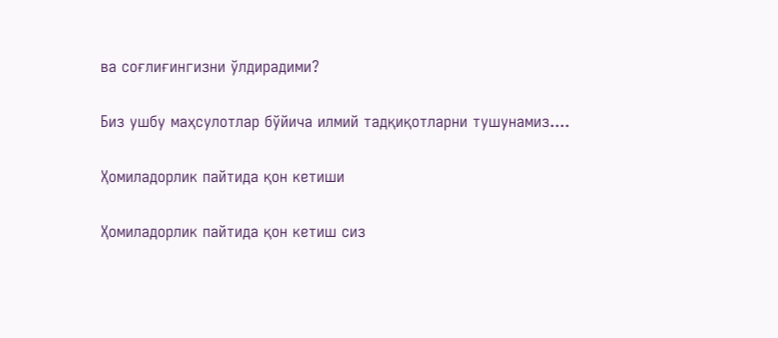ва соғлиғингизни ўлдирадими?

Биз ушбу маҳсулотлар бўйича илмий тадқиқотларни тушунамиз....

Ҳомиладорлик пайтида қон кетиши

Ҳомиладорлик пайтида қон кетиш сиз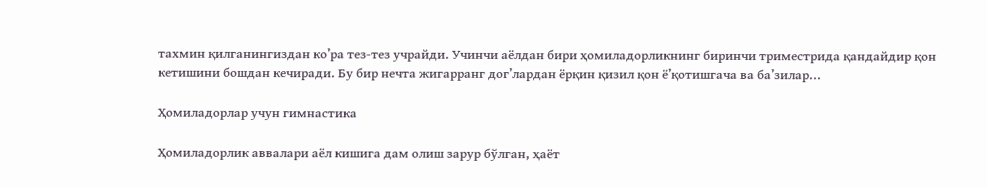тахмин қилганингиздан ко’ра тез-тез учрайди. Учинчи аёлдан бири ҳомиладорликнинг биринчи триместрида қандайдир қон кетишини бошдан кечиради. Бу бир нечта жигарранг дог’лардан ёрқин қизил қон ё’қотишгача ва ба’зилар...

Ҳомиладорлар учун гимнастика

Ҳомиладорлик аввалари аёл кишига дам олиш зарур бўлган, ҳаёт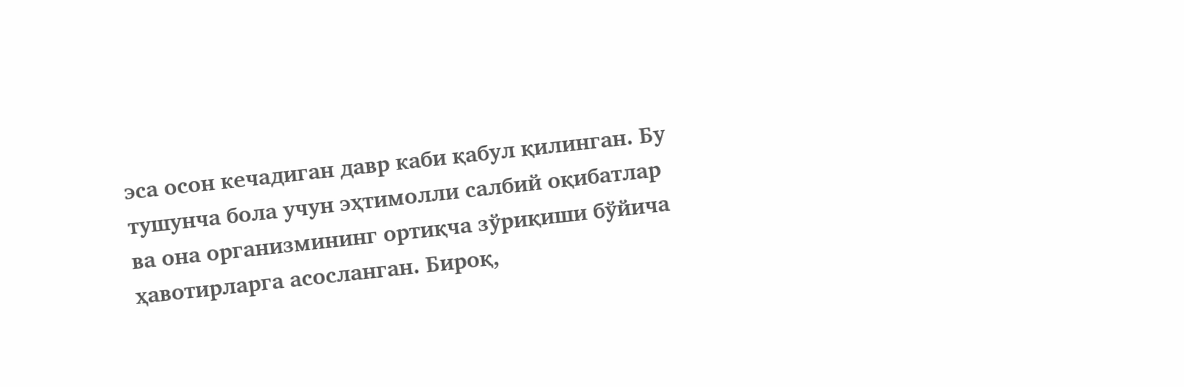эса осон кечадиган давр каби қабул қилинган. Бу тушунча бола учун эҳтимолли салбий оқибатлар ва она организмининг ортиқча зўриқиши бўйича ҳавотирларга асосланган. Бироқ,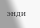энди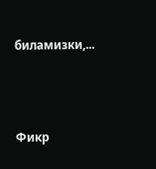биламизки,...



Фикр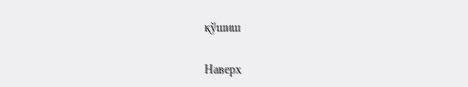қўшиш

Наверх